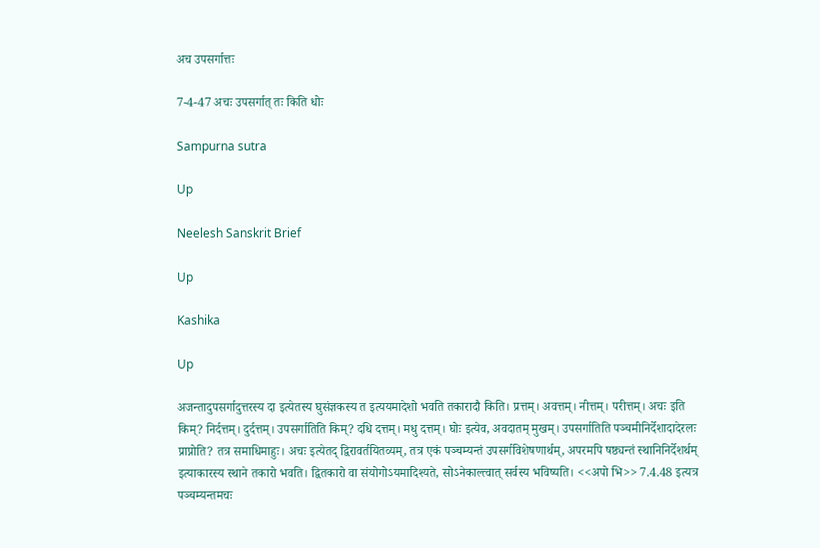अच उपसर्गात्तः

7-4-47 अचः उपसर्गात् तः किति धोः

Sampurna sutra

Up

Neelesh Sanskrit Brief

Up

Kashika

Up

अजन्तादुपसर्गादुत्तरस्य दा इत्येतस्य घुसंज्ञकस्य त इत्ययमादेशो भवति तकारादौ किति। प्रत्तम्। अवत्तम्। नीत्तम्। परीत्तम्। अचः इति किम्? निर्दत्तम्। दुर्दत्तम्। उपसर्गातिति किम्? दधि दत्तम्। मधु दत्तम्। घोः इत्येव, अवदातम् मुखम्। उपसर्गातिति पञ्चमीनिर्देशादादेरलः प्राप्नोति? तत्र समाधिमाहुः। अचः इत्येतद् द्विरावर्तयितव्यम्, तत्र एकं पञ्चम्यन्तं उपसर्गविशेषणार्थम्, अपरमपि षष्ठ्यन्तं स्थानिनिर्देशर्थम् इत्याकारस्य स्थाने तकारो भवति। द्वितकारो वा संयोगोऽयमादिश्यते, सोऽनेकाल्त्वात् सर्वस्य भविष्यति। <<अपो भि>> 7.4.48 इत्यत्र पञ्चम्यन्तमचः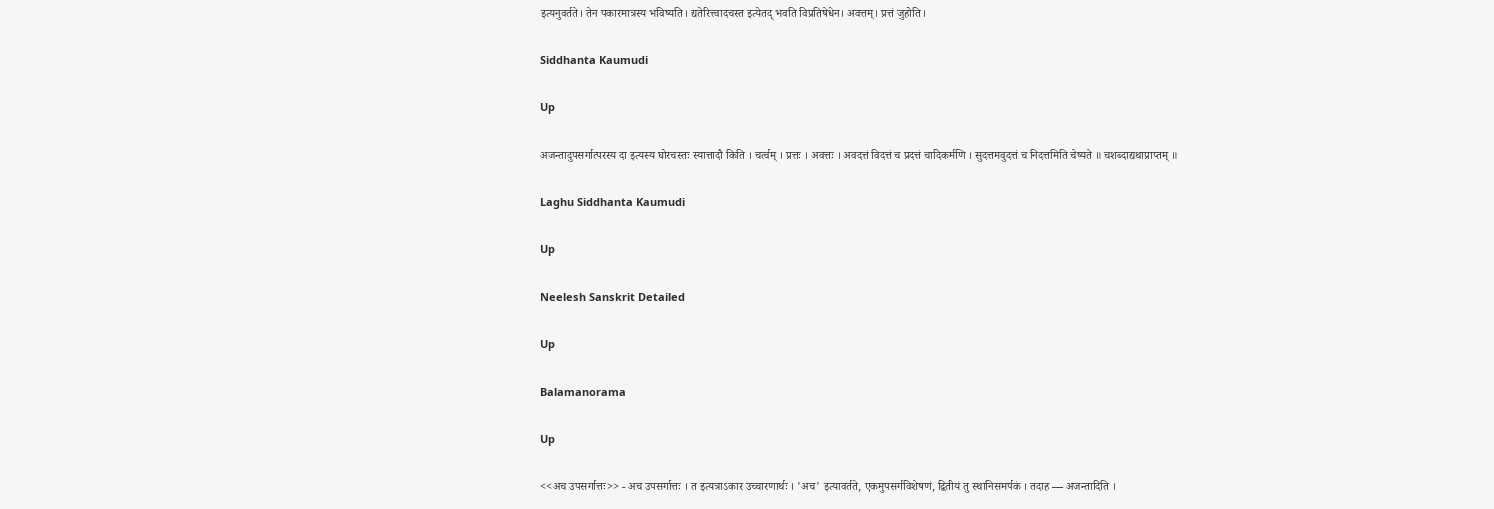इत्यनुवर्तते। तेन पकारमात्रस्य भविष्यति। द्यतेरित्त्वादचस्त इत्येतद् भवति विप्रतिषेधेन। अवत्तम्। प्रत्तं जुहोति।

Siddhanta Kaumudi

Up

अजन्तादुपसर्गात्परस्य दा इत्यस्य घोरचस्तः स्यात्तादौ किति । चर्त्वम् । प्रत्तः । अवत्तः । अवदत्तं विदत्तं च प्रदत्तं चादिकर्मणि । सुदत्तमवुदत्तं च निदत्तमिति चेष्यते ॥ चशब्दाद्यथाप्राप्तम् ॥

Laghu Siddhanta Kaumudi

Up

Neelesh Sanskrit Detailed

Up

Balamanorama

Up

<<अच उपसर्गात्तः>> - अच उपसर्गात्तः । त इत्यत्राऽकार उच्चारणार्थः । 'अच' इत्यावर्तते, एकमुपसर्गविशेषणं, द्वितीयं तु स्थानिसमर्पकं । तदाह — अजन्तादिति ।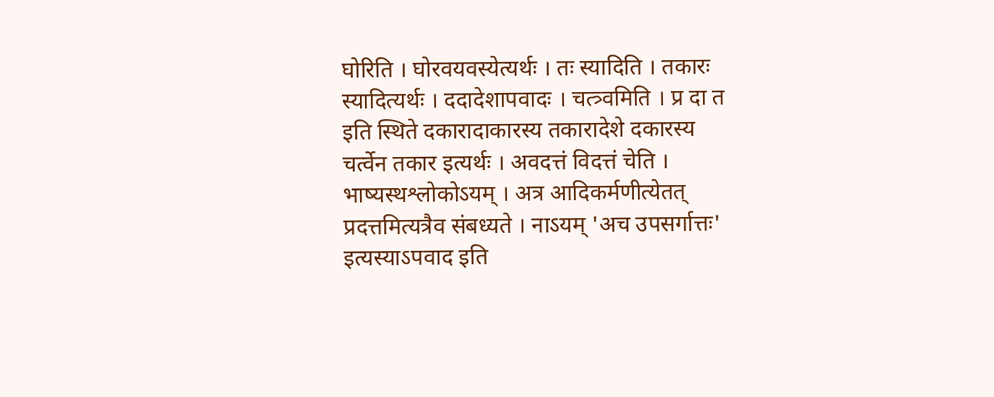घोरिति । घोरवयवस्येत्यर्थः । तः स्यादिति । तकारः स्यादित्यर्थः । ददादेशापवादः । चत्त्र्वमिति । प्र दा त इति स्थिते दकारादाकारस्य तकारादेशे दकारस्य चर्त्वेन तकार इत्यर्थः । अवदत्तं विदत्तं चेति । भाष्यस्थश्लोकोऽयम् । अत्र आदिकर्मणीत्येतत् प्रदत्तमित्यत्रैव संबध्यते । नाऽयम् 'अच उपसर्गात्तः' इत्यस्याऽपवाद इति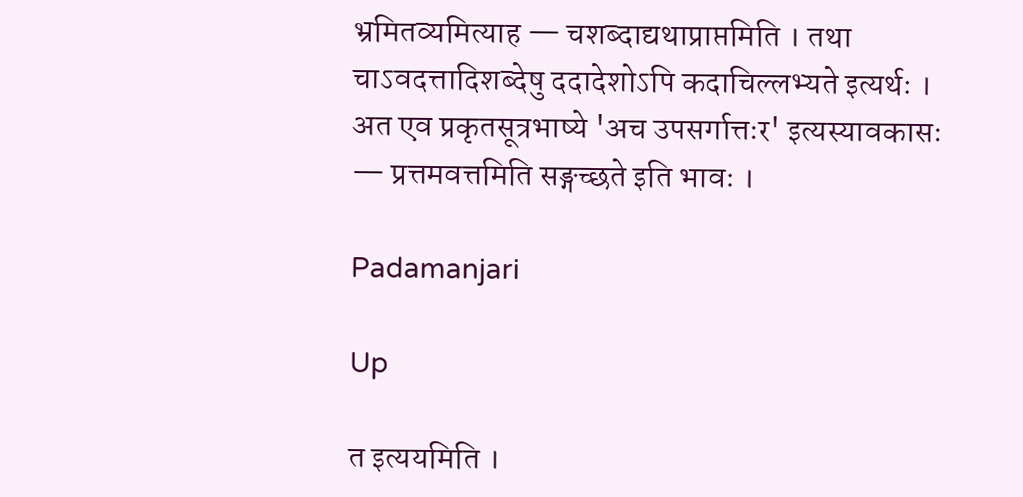भ्रमितव्यमित्याह — चशब्दाद्यथाप्राप्तमिति । तथा चाऽवदत्तादिशब्देषु ददादेशोऽपि कदाचिल्लभ्यते इत्यर्थः । अत एव प्रकृतसूत्रभाष्ये 'अच उपसर्गात्तःर' इत्यस्यावकासः — प्रत्तमवत्तमिति सङ्गच्छते इति भावः ।

Padamanjari

Up

त इत्ययमिति ।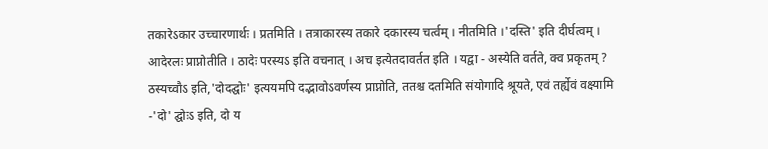तकारेऽकार उच्चारणार्थः । प्रतमिति । तत्राकारस्य तकारे दकारस्य चर्त्वम् । नीतमिति ।'दस्ति' इति दीर्घत्वम् । आदेरलः प्राप्नोतीति । ठादेः परस्यऽ इति वचनात् । अच इत्येतदावर्तत इति । यद्वा - अस्येति वर्तते, क्व प्रकृतम् ? ठस्यच्वौऽ इति,'दोदद्घोः' इत्ययमपि दद्भावोऽवर्णस्य प्राप्नोति, ततश्च दतमिति संयोगादि श्रूयते, एवं तर्ह्येवं वक्ष्यामि -'दो' द्घोःऽ इति, दो य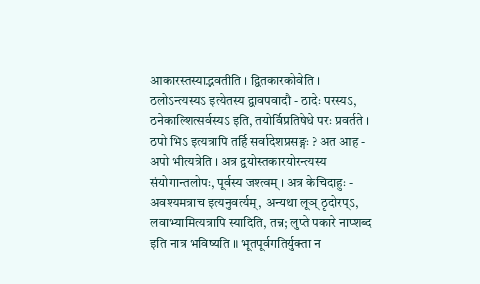आकारस्तस्याद्भवतीति । द्वितकारकोवेति । ठलोऽन्त्यस्यऽ इत्येतस्य द्वावपवादौ - ठादेः परस्यऽ, ठनेकाल्शित्सर्वस्यऽ इति, तयोर्विप्रतिषेधे परः प्रवर्तते । ठपो भिऽ इत्यत्रापि तर्हि सर्वादेशप्रसङ्गः ? अत आह - अपो भीत्यत्रेति । अत्र द्वयोस्तकारयोरन्त्यस्य संयोगान्तलोपः, पूर्वस्य जश्त्वम् । अत्र केचिदाहुः - अवश्यमत्राच इत्यनुवर्त्यम्, अन्यथा लूञ् ठृदोरप्ऽ, लवाभ्यामित्यत्रापि स्यादिति, तन्न; लुप्ते पकारे नाप्शब्द इति नात्र भविष्यति ॥ भूतपूर्वगतिर्युक्ता न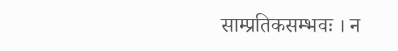साम्प्रतिकसम्भवः । न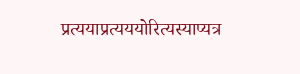प्रत्ययाप्रत्यययोरित्यस्याप्यत्र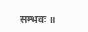सम्भवः ॥